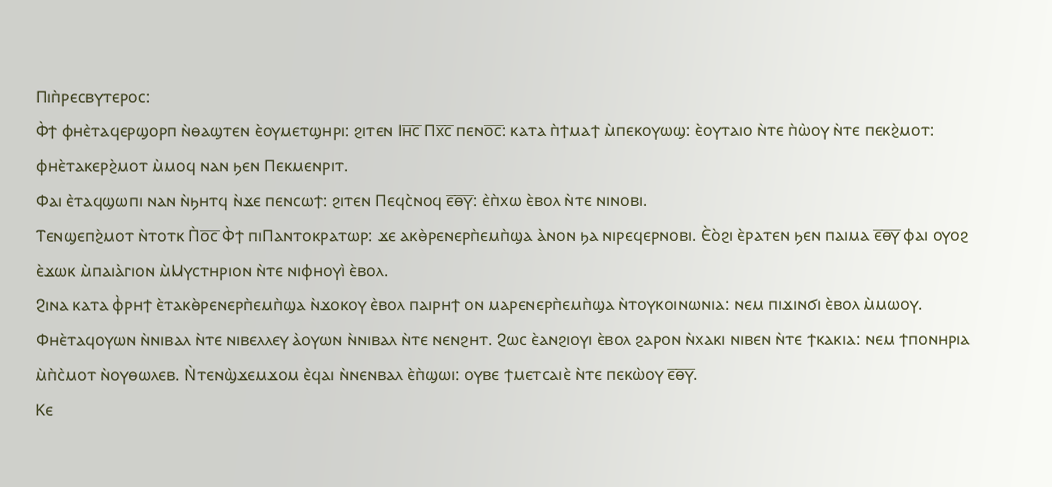Ⲡⲓⲡ̀ⲣⲉⲥⲃⲩⲧⲉⲣⲟⲥ:
Ⲫ̀ϯ ⲫⲏⲉ̀ⲧⲁϥⲉⲣϣⲟⲣⲡ ⲛ̀ⲑⲁϣⲧⲉⲛ ⲉ̀ⲟⲩⲙⲉⲧϣⲏⲣⲓ: ϩⲓⲧⲉⲛ Ⲓⲏ̅ⲥ̅ Ⲡⲭ̅ⲥ̅ ⲡⲉⲛⲟ̅ⲥ̅: ⲕⲁⲧⲁ ⲡ̀ϯⲙⲁϯ ⲙ̀ⲡⲉⲕⲟⲩⲱϣ: ⲉ̀ⲟⲩⲧⲁⲓⲟ ⲛ̀ⲧⲉ ⲡ̀ⲱ̀ⲟⲩ ⲛ̀ⲧⲉ ⲡⲉⲕϩ̀ⲙⲟⲧ: ⲫⲏⲉ̀ⲧⲁⲕⲉⲣϩ̀ⲙⲟⲧ ⲙ̀ⲙⲟϥ ⲛⲁⲛ ϧⲉⲛ Ⲡⲉⲕⲙⲉⲛⲣⲓⲧ.
Ⲫⲁⲓ ⲉ̀ⲧⲁϥϣⲱⲡⲓ ⲛⲁⲛ ⲛ̀ϧⲏⲧϥ ⲛ̀ϫⲉ ⲡⲉⲛⲥⲱϯ: ϩⲓⲧⲉⲛ Ⲡⲉϥⲥ̀ⲛⲟϥ ⲉ̅ⲑ̅ⲩ̅: ⲉ̀ⲡ̀ⲭⲱ ⲉ̀ⲃⲟⲗ ⲛ̀ⲧⲉ ⲛⲓⲛⲟⲃⲓ.
Ⲧⲉⲛϣⲉⲡϩ̀ⲙⲟⲧ ⲛ̀ⲧⲟⲧⲕ Ⲡ̀ⲟ̅ⲥ̅ Ⲫ̀ϯ ⲡⲓⲠⲁⲛⲧⲟⲕⲣⲁⲧⲱⲣ: ϫⲉ ⲁⲕⲑ̀ⲣⲉⲛⲉⲣⲡ̀ⲉⲙⲡ̀ϣⲁ ⲁ̀ⲛⲟⲛ ϧⲁ ⲛⲓⲣⲉϥⲉⲣⲛⲟⲃⲓ. Ⲉ̀ⲟ̀ϩⲓ ⲉ̀ⲣⲁⲧⲉⲛ ϧⲉⲛ ⲡⲁⲓⲙⲁ ⲉ̅ⲑ̅ⲩ̅ ⲫⲁⲓ ⲟⲩⲟϩ ⲉ̀ϫⲱⲕ ⲙ̀ⲡⲁⲓⲁ̀ⲅⲓⲟⲛ ⲙ̀Ⲙⲩⲥⲧⲏⲣⲓⲟⲛ ⲛ̀ⲧⲉ ⲛⲓⲫⲏⲟⲩⲓ̀ ⲉ̀ⲃⲟⲗ.
Ϩⲓⲛⲁ ⲕⲁⲧⲁ ⲫ̀ⲣⲏϯ ⲉ̀ⲧⲁⲕⲑ̀ⲣⲉⲛⲉⲣⲡ̀ⲉⲙⲡ̀ϣⲁ ⲛ̀ϫⲟⲕⲟⲩ ⲉ̀ⲃⲟⲗ ⲡⲁⲓⲣⲏϯ ⲟⲛ ⲙⲁⲣⲉⲛⲉⲣⲡ̀ⲉⲙⲡ̀ϣⲁ ⲛ̀ⲧⲟⲩⲕⲟⲓⲛⲱⲛⲓⲁ: ⲛⲉⲙ ⲡⲓϫⲓⲛϭⲓ ⲉ̀ⲃⲟⲗ ⲙ̀ⲙⲱⲟⲩ.
Ⲫⲏⲉ̀ⲧⲁϥⲟⲩⲱⲛ ⲛ̀ⲛⲓⲃⲁⲗ ⲛ̀ⲧⲉ ⲛⲓⲃⲉⲗⲗⲉⲩ ⲁ̀ⲟⲩⲱⲛ ⲛ̀ⲛⲓⲃⲁⲗ ⲛ̀ⲧⲉ ⲛⲉⲛϩⲏⲧ. Ϩⲱⲥ ⲉ̀ⲁⲛϩⲓⲟⲩⲓ ⲉ̀ⲃⲟⲗ ϩⲁⲣⲟⲛ ⲛ̀ⲭⲁⲕⲓ ⲛⲓⲃⲉⲛ ⲛ̀ⲧⲉ ϯⲕⲁⲕⲓⲁ: ⲛⲉⲙ ϯⲡⲟⲛⲏⲣⲓⲁ ⲙ̀ⲡ̀ⲥ̀ⲙⲟⲧ ⲛ̀ⲟⲩⲑⲱⲗⲉⲃ. Ⲛ̀ⲧⲉⲛϣ̀ϫⲉⲙϫⲟⲙ ⲉ̀ϥⲁⲓ ⲛ̀ⲛⲉⲛⲃⲁⲗ ⲉ̀ⲡ̀ϣⲱⲓ: ⲟⲩⲃⲉ ϯⲙⲉⲧⲥⲁⲓⲉ̀ ⲛ̀ⲧⲉ ⲡⲉⲕⲱ̀ⲟⲩ ⲉ̅ⲑ̅ⲩ̅.
Ⲕⲉ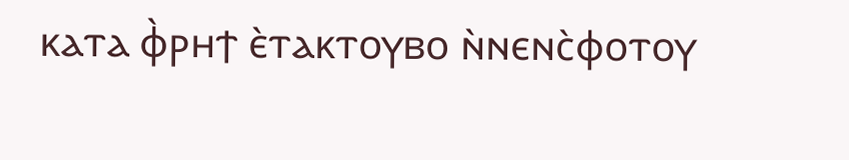ⲕⲁⲧⲁ ⲫ̀ⲣⲏϯ ⲉ̀ⲧⲁⲕⲧⲟⲩⲃⲟ ⲛ̀ⲛⲉⲛⲥ̀ⲫⲟⲧⲟⲩ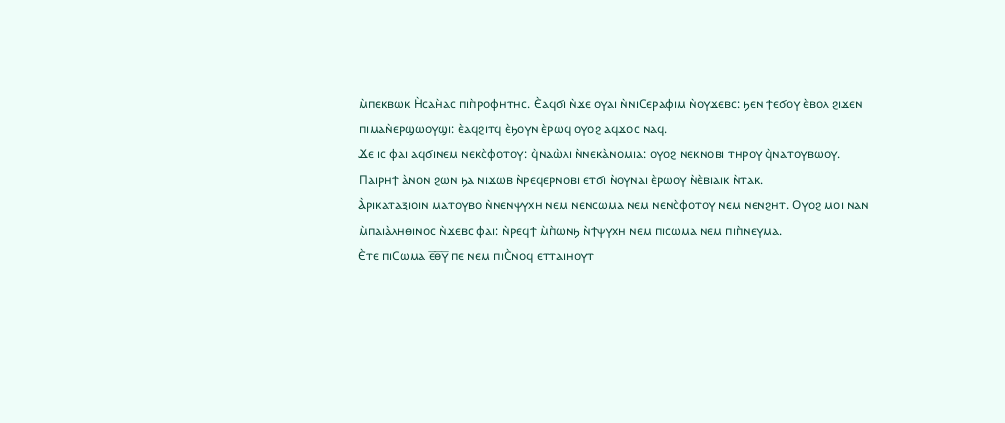ⲙ̀ⲡⲉⲕⲃⲱⲕ Ⲏ̀ⲥⲁⲏ̀ⲁⲥ ⲡⲓⲡ̀ⲣⲟⲫⲏⲧⲏⲥ. Ⲉ̀ⲁϥϭⲓ ⲛ̀ϫⲉ ⲟⲩⲁⲓ ⲛ̀ⲛⲓⲤⲉⲣⲁⲫⲓⲙ ⲛ̀ⲟⲩϫⲉⲃⲥ: ϧⲉⲛ ϯⲉϭⲟⲩ ⲉ̀ⲃⲟⲗ ϩⲓϫⲉⲛ ⲡⲓⲙⲁⲛ̀ⲉⲣϣⲱⲟⲩϣⲓ: ⲉ̀ⲁϥϩⲓⲧϥ ⲉ̀ϧⲟⲩⲛ ⲉ̀ⲣⲱϥ ⲟⲩⲟϩ ⲁϥϫⲟⲥ ⲛⲁϥ.
Ϫⲉ ⲓⲥ ⲫⲁⲓ ⲁϥϭⲓⲛⲉⲙ ⲛⲉⲕⲥ̀ⲫⲟⲧⲟⲩ: ϥ̀ⲛⲁⲱ̀ⲗⲓ ⲛ̀ⲛⲉⲕⲁ̀ⲛⲟⲙⲓⲁ: ⲟⲩⲟϩ ⲛⲉⲕⲛⲟⲃⲓ ⲧⲏⲣⲟⲩ ϥ̀ⲛⲁⲧⲟⲩⲃⲱⲟⲩ.
Ⲡⲁⲓⲣⲏϯ ⲁ̀ⲛⲟⲛ ϩⲱⲛ ϧⲁ ⲛⲓϫⲱⲃ ⲛ̀ⲣⲉϥⲉⲣⲛⲟⲃⲓ ⲉⲧϭⲓ ⲛ̀ⲟⲩⲛⲁⲓ ⲉ̀ⲣⲱⲟⲩ ⲛ̀ⲉ̀ⲃⲓⲁⲓⲕ ⲛ̀ⲧⲁⲕ.
Ⲁ̀ⲣⲓⲕⲁⲧⲁⲝⲓⲟⲓⲛ ⲙⲁⲧⲟⲩⲃⲟ ⲛ̀ⲛⲉⲛⲯⲩⲭⲏ ⲛⲉⲙ ⲛⲉⲛⲥⲱⲙⲁ ⲛⲉⲙ ⲛⲉⲛⲥ̀ⲫⲟⲧⲟⲩ ⲛⲉⲙ ⲛⲉⲛϩⲏⲧ. Ⲟⲩⲟϩ ⲙⲟⲓ ⲛⲁⲛ ⲙ̀ⲡⲁⲓⲁ̀ⲗⲏⲑⲓⲛⲟⲥ ⲛ̀ϫⲉⲃⲥ ⲫⲁⲓ: ⲛ̀ⲣⲉϥϯ ⲙ̀ⲡ̀ⲱⲛϧ ⲛ̀ϯⲯⲩⲭⲏ ⲛⲉⲙ ⲡⲓⲥⲱⲙⲁ ⲛⲉⲙ ⲡⲓⲡ̀ⲛⲉⲩⲙⲁ.
Ⲉ̀ⲧⲉ ⲡⲓⲤⲱⲙⲁ ⲉ̅ⲑ̅ⲩ̅ ⲡⲉ ⲛⲉⲙ ⲡⲓⲤ̀ⲛⲟϥ ⲉⲧⲧⲁⲓⲏⲟⲩⲧ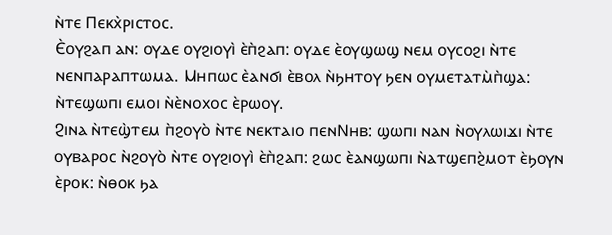ⲛ̀ⲧⲉ Ⲡⲉⲕⲭ̀ⲣⲓⲥⲧⲟⲥ.
Ⲉ̀ⲟⲩϩⲁⲡ ⲁⲛ: ⲟⲩⲇⲉ ⲟⲩϩⲓⲟⲩⲓ̀ ⲉ̀ⲡ̀ϩⲁⲡ: ⲟⲩⲇⲉ ⲉ̀ⲟⲩϣⲱϣ ⲛⲉⲙ ⲟⲩⲥⲟϩⲓ ⲛ̀ⲧⲉ ⲛⲉⲛⲡⲁⲣⲁⲡⲧⲱⲙⲁ. Ⲙⲏⲡⲱⲥ ⲉ̀ⲁⲛϭⲓ ⲉ̀ⲃⲟⲗ ⲛ̀ϧⲏⲧⲟⲩ ϧⲉⲛ ⲟⲩⲙⲉⲧⲁⲧⲙ̀ⲡ̀ϣⲁ: ⲛ̀ⲧⲉϣⲱⲡⲓ ⲉⲙⲟⲓ ⲛ̀ⲉ̀ⲛⲟⲭⲟⲥ ⲉ̀ⲣⲱⲟⲩ.
Ϩⲓⲛⲁ ⲛ̀ⲧⲉϣ̀ⲧⲉⲙ ⲡ̀ϩⲟⲩⲟ̀ ⲛ̀ⲧⲉ ⲛⲉⲕⲧⲁⲓⲟ ⲡⲉⲛⲚⲏⲃ: ϣⲱⲡⲓ ⲛⲁⲛ ⲛ̀ⲟⲩⲗⲱⲓϫⲓ ⲛ̀ⲧⲉ ⲟⲩⲃⲁⲣⲟⲥ ⲛ̀ϩⲟⲩⲟ̀ ⲛ̀ⲧⲉ ⲟⲩϩⲓⲟⲩⲓ̀ ⲉ̀ⲡ̀ϩⲁⲡ: ϩⲱⲥ ⲉ̀ⲁⲛϣⲱⲡⲓ ⲛ̀ⲁⲧϣⲉⲡϩ̀ⲙⲟⲧ ⲉ̀ϧⲟⲩⲛ ⲉ̀ⲣⲟⲕ: ⲛ̀ⲑⲟⲕ ϧⲁ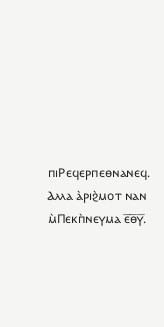ⲡⲓⲢⲉϥⲉⲣⲡⲉⲑⲛⲁⲛⲉϥ.
Ⲁⲗⲗⲁ ⲁ̀ⲣⲓϩ̀ⲙⲟⲧ ⲛⲁⲛ ⲙ̀Ⲡⲉⲕⲡ̀ⲛⲉⲩⲙⲁ ⲉ̅ⲑ̅ⲩ̅.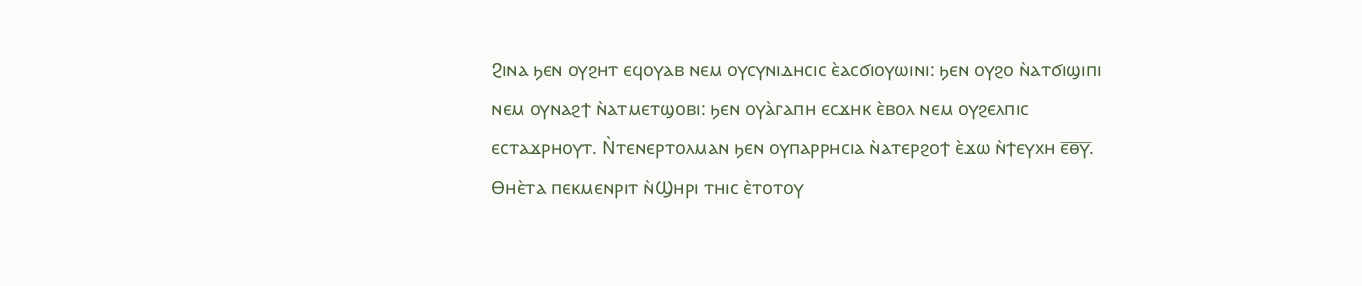Ϩⲓⲛⲁ ϧⲉⲛ ⲟⲩϩⲏⲧ ⲉϥⲟⲩⲁⲃ ⲛⲉⲙ ⲟⲩⲥⲩⲛⲓⲇⲏⲥⲓⲥ ⲉ̀ⲁⲥϭⲓⲟⲩⲱⲓⲛⲓ: ϧⲉⲛ ⲟⲩϩⲟ ⲛ̀ⲁⲧϭⲓϣⲓⲡⲓ ⲛⲉⲙ ⲟⲩⲛⲁϩϯ ⲛ̀ⲁⲧⲙⲉⲧϣⲟⲃⲓ: ϧⲉⲛ ⲟⲩⲁ̀ⲅⲁⲡⲏ ⲉⲥϫⲏⲕ ⲉ̀ⲃⲟⲗ ⲛⲉⲙ ⲟⲩϩⲉⲗⲡⲓⲥ ⲉⲥⲧⲁϫⲣⲏⲟⲩⲧ. Ⲛ̀ⲧⲉⲛⲉⲣⲧⲟⲗⲙⲁⲛ ϧⲉⲛ ⲟⲩⲡⲁⲣⲣⲏⲥⲓⲁ ⲛ̀ⲁⲧⲉⲣϩⲟϯ ⲉ̀ϫⲱ ⲛ̀ϯⲉⲩⲭⲏ ⲉ̅ⲑ̅ⲩ̅.
Ⲑⲏⲉ̀ⲧⲁ ⲡⲉⲕⲙⲉⲛⲣⲓⲧ ⲛ̀Ϣⲏⲣⲓ ⲧⲏⲓⲥ ⲉ̀ⲧⲟⲧⲟⲩ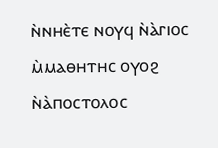ⲛ̀ⲛⲏⲉ̀ⲧⲉ ⲛⲟⲩϥ ⲛ̀ⲁ̀ⲅⲓⲟⲥ ⲙ̀ⲙⲁⲑⲏⲧⲏⲥ ⲟⲩⲟϩ ⲛ̀ⲁ̀ⲡⲟⲥⲧⲟⲗⲟⲥ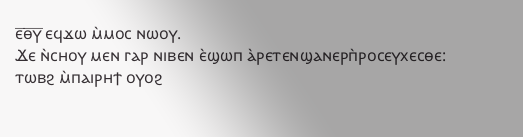ⲉ̅ⲑ̅ⲩ̅ ⲉϥϫⲱ ⲙ̀ⲙⲟⲥ ⲛⲱⲟⲩ.
Ϫⲉ ⲛ̀ⲥⲏⲟⲩ ⲙⲉⲛ ⲅⲁⲣ ⲛⲓⲃⲉⲛ ⲉ̀ϣⲱⲡ ⲁ̀ⲣⲉⲧⲉⲛϣⲁⲛⲉⲣⲡ̀ⲣⲟⲥⲉⲩⲭⲉⲥⲑⲉ: ⲧⲱⲃϩ ⲙ̀ⲡⲁⲓⲣⲏϯ ⲟⲩⲟϩ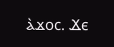ⲁ̀ϫⲟⲥ. Ϫⲉ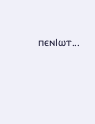ⲡⲉⲛⲒⲱⲧ...